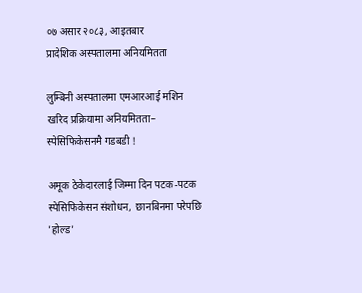०७ असार २०८३, आइतबार
प्रादेशिक अस्पतालमा अनियमितता

लुम्बिनी अस्पतालमा एमआरआई मशिन खरिद प्रक्रियामा अनियमितता– स्पेसिफिकेसनमै गडबडी !

अमूक ठेकेदारलाई जिम्मा दिन पटक-पटक स्पेसिफिकेसन संशोधन,  छानबिनमा परेपछि 'होल्ड'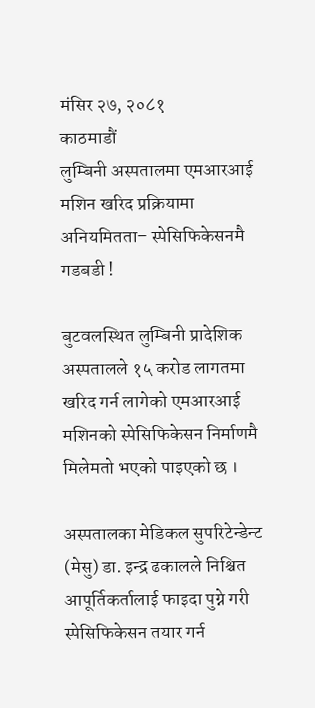मंसिर २७, २०८१
काठमाडौं
लुम्बिनी अस्पतालमा एमआरआई मशिन खरिद प्रक्रियामा अनियमितता– स्पेसिफिकेसनमै गडबडी !

बुटवलस्थित लुम्बिनी प्रादेशिक अस्पतालले १५ करोड लागतमा खरिद गर्न लागेको एमआरआई मशिनको स्पेसिफिकेसन निर्माणमै मिलेमतो भएको पाइएको छ ।

अस्पतालका मेडिकल सुपरिटेन्डेन्ट (मेसु) डा. इन्द्र ढकालले निश्चित आपूर्तिकर्तालाई फाइदा पुग्ने गरी स्पेसिफिकेसन तयार गर्न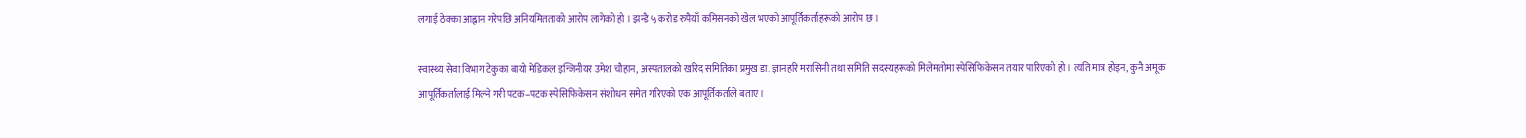लगाई ठेक्का आह्वान गरेपछि अनियमितताको आरोप लागेको हो । झन्डै ५ करोड रुपैयाँ कमिसनको खेल भएको आपूर्तिकर्ताहरूको आरोप छ ।

स्वास्थ्य सेवा विभाग टेकुका बायो मेडिकल इन्जिनीयर उमेश चौहान, अस्पतालको खरिद समितिका प्रमुख डा. ज्ञानहरि मरासिनी तथा समिति सदस्यहरूको मिलेमतोमा स्पेसिफिकेसन तयार पारिएको हो । त्यति मात्र होइन, कुनै अमूक आपूर्तिकर्तालाई मिल्ने गरी पटक–पटक स्पेसिफिकेसन संशोधन समेत गरिएको एक आपूर्तिकर्ताले बताए ।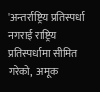'अन्तर्राष्ट्रिय प्रतिस्पर्धा नगराई राष्ट्रिय प्रतिस्पर्धामा सीमित गरेको,  अमूक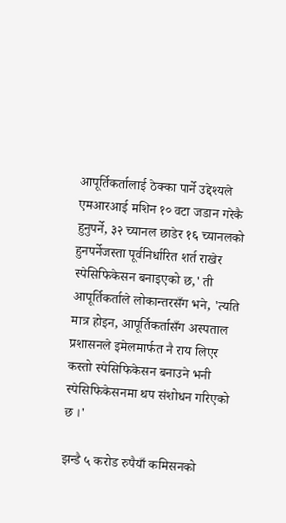आपूर्तिकर्तालाई ठेक्का पार्ने उद्देश्यले एमआरआई मशिन १० वटा जडान गरेकै हुनुपर्ने, ३२ च्यानल छाडेर १६ च्यानलको हुनपर्नेजस्ता पूर्वनिर्धारित शर्त राखेर स्पेसिफिकेसन बनाइएको छ,' ती आपूर्तिकर्ताले लोकान्तरसँग भने, 'त्यति मात्र होइन, आपूर्तिकर्तासँग अस्पताल प्रशासनले इमेलमार्फत नै राय लिएर कस्तो स्पेसिफिकेसन बनाउने भनी स्पेसिफिकेसनमा थप संशोधन गरिएको छ ।'

झन्डै ५ करोड रुपैयाँ कमिसनको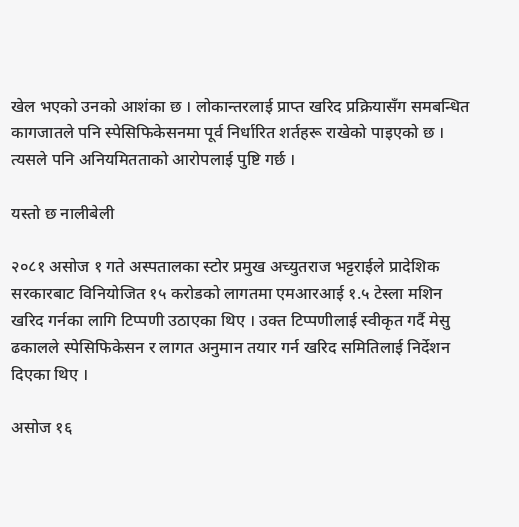खेल भएको उनको आशंका छ । लोकान्तरलाई प्राप्त खरिद प्रक्रियासँग समबन्धित कागजातले पनि स्पेसिफिकेसनमा पूर्व निर्धारित शर्तहरू राखेको पाइएको छ । त्यसले पनि अनियमितताको आरोपलाई पुष्टि गर्छ ।

यस्तो छ नालीबेली

२०८१ असोज १ गते अस्पतालका स्टोर प्रमुख अच्युतराज भट्टराईले प्रादेशिक सरकारबाट विनियोजित १५ करोडको लागतमा एमआरआई १.५ टेस्ला मशिन खरिद गर्नका लागि टिप्पणी उठाएका थिए । उक्त टिप्पणीलाई स्वीकृत गर्दै मेसु ढकालले स्पेसिफिकेसन र लागत अनुमान तयार गर्न खरिद समितिलाई निर्देशन दिएका थिए ।

असोज १६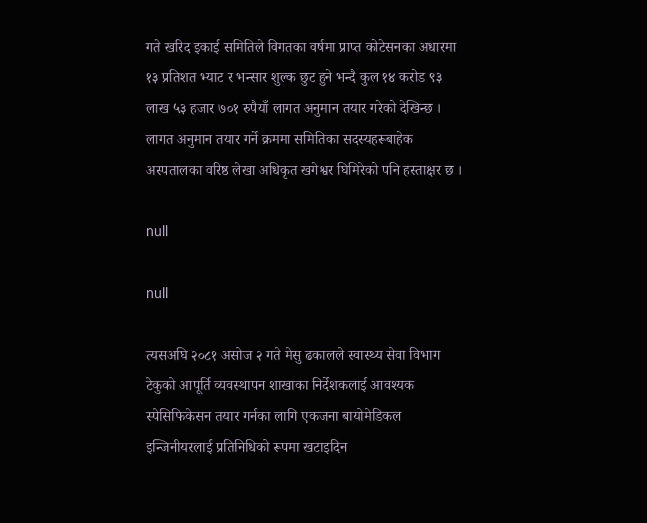गते खरिद इकाई समितिले विगतका वर्षमा प्राप्त कोटेसनका अधारमा १३ प्रतिशत भ्याट र भन्सार शुल्क छुट हुने भन्दै कुल १४ करोड ९३ लाख ५३ हजार ७०१ रुपैयाँ लागत अनुमान तयार गरेको देखिन्छ । लागत अनुमान तयार गर्ने क्रममा समितिका सदस्यहरूबाहेक अस्पतालका वरिष्ठ लेखा अधिकृत खगेश्वर घिमिरेको पनि हस्ताक्षर छ ।

null

null

त्यसअघि २०८१ असोज २ गते मेसु ढकालले स्वास्थ्य सेवा विभाग टेकुको आपूर्ति व्यवस्थापन शाखाका निर्देशकलाई आवश्यक स्पेसिफिकेसन तयार गर्नका लागि एकजना बायोमेडिकल इन्जिनीयरलाई प्रतिनिधिको रूपमा खटाइदिन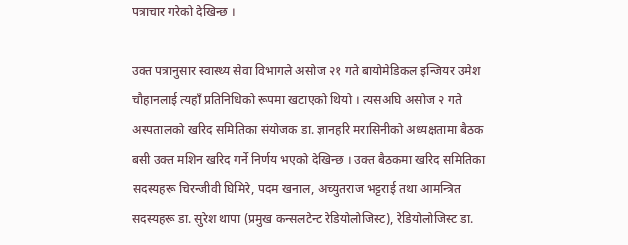पत्राचार गरेको देखिन्छ ।

उक्त पत्रानुसार स्वास्थ्य सेवा विभागले असोज २१ गते बायोमेडिकल इन्जियर उमेश चौहानलाई त्यहाँ प्रतिनिधिको रूपमा खटाएको थियो । त्यसअघि असोज २ गते अस्पतालको खरिद समितिका संयोजक डा. ज्ञानहरि मरासिनीको अध्यक्षतामा बैठक बसी उक्त मशिन खरिद गर्ने निर्णय भएको देखिन्छ । उक्त बैठकमा खरिद समितिका सदस्यहरू चिरन्जीवी घिमिरे, पदम खनाल, अच्युतराज भट्टराई तथा आमन्त्रित सदस्यहरू डा. सुरेश थापा (प्रमुख कन्सलटेन्ट रेडियोलोजिस्ट), रेडियोलोजिस्ट डा.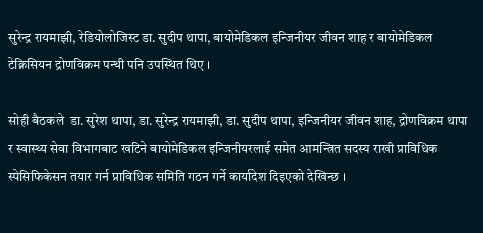सुरेन्द्र रायमाझी, रेडियोलोजिस्ट डा. सुदीप थापा, बायोमेडिकल इन्जिनीयर जीवन शाह र बायोमेडिकल टेक्निसियन द्रोणविक्रम पन्थी पनि उपस्थित थिए ।

सोही बैठकले  डा. सुरेश थापा, डा. सुरेन्द्र रायमाझी, डा. सुदीप थापा, इन्जिनीयर जीवन शाह, द्रोणविक्रम थापा र स्वास्थ्य सेवा विभागबाट खटिने बायोमेडिकल इन्जिनीयरलाई समेत आमन्त्रित सदस्य राखी प्राविधिक स्पेसिफिकेसन तयार गर्न प्राविधिक समिति गठन गर्ने कार्यादेश दिइएको देखिन्छ ।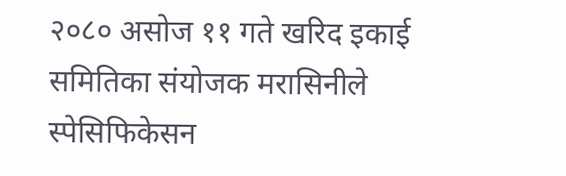२०८० असोज ११ गते खरिद इकाई समितिका संयोजक मरासिनीले स्पेसिफिकेसन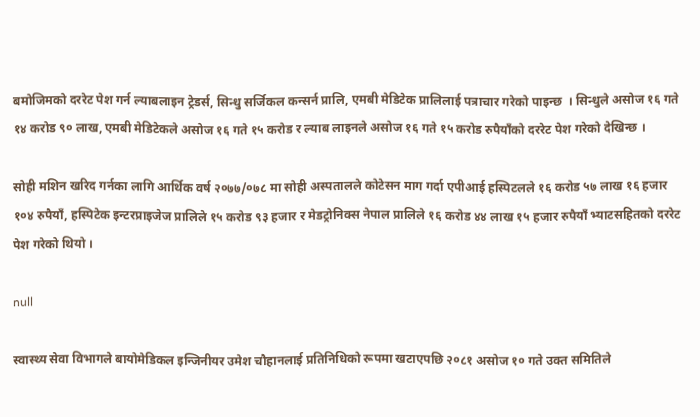बमोजिमको दररेट पेश गर्न ल्याबलाइन ट्रेडर्स, सिन्धु सर्जिकल कन्सर्न प्रालि, एमबी मेडिटेक प्रालिलाई पत्राचार गरेको पाइन्छ  । सिन्धुले असोज १६ गते १४ करोड ९० लाख, एमबी मेडिटेकले असोज १६ गते १५ करोड र ल्याब लाइनले असोज १६ गते १५ करोड रुपैयाँको दररेट पेश गरेको देखिन्छ ।

सोही मशिन खरिद गर्नका लागि आर्थिक वर्ष २०७७/०७८ मा सोही अस्पतालले कोटेसन माग गर्दा एपीआई हस्पिटलले १६ करोड ५७ लाख १६ हजार १०४ रुपैयाँ, हस्पिटेक इन्टरप्राइजेज प्रालिले १५ करोड ९३ हजार र मेडट्रोनिक्स नेपाल प्रालिले १६ करोड ४४ लाख १५ हजार रुपैयाँ भ्याटसहितको दररेट पेश गरेको थियो ।

null

स्वास्थ्य सेवा विभागले बायोमेडिकल इन्जिनीयर उमेश चौहानलाई प्रतिनिधिको रूपमा खटाएपछि २०८१ असोज १० गते उक्त समितिले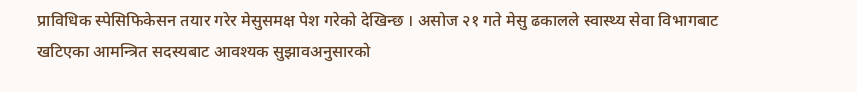प्राविधिक स्पेसिफिकेसन तयार गरेर मेसुसमक्ष पेश गरेको देखिन्छ । असोज २१ गते मेसु ढकालले स्वास्थ्य सेवा विभागबाट खटिएका आमन्त्रित सदस्यबाट आवश्यक सुझावअनुसारको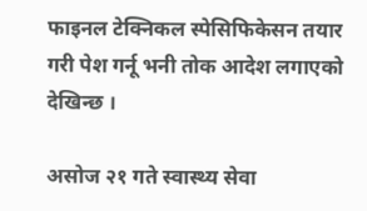फाइनल टेक्निकल स्पेसिफिकेसन तयार गरी पेश गर्नू भनी तोक आदेश लगाएको देखिन्छ ।

असोज २१ गते स्वास्थ्य सेवा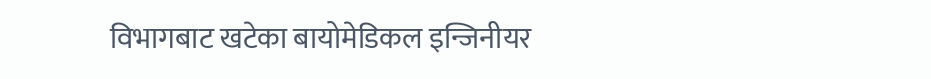विभागबाट खटेका बायोमेडिकल इन्जिनीयर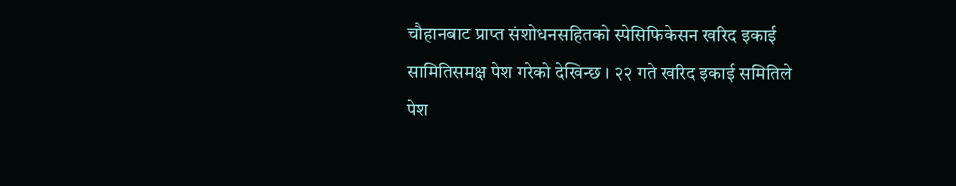चौहानबाट प्राप्त संशोधनसहितको स्पेसिफिकेसन खरिद इकाई सामितिसमक्ष पेश गरेको देखिन्छ । २२ गते खरिद इकाई समितिले पेश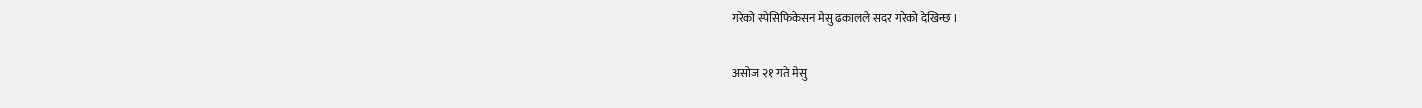गरेको स्पेसिफिकेसन मेसु ढकालले सदर गरेको देखिन्छ ।

असोज २१ गते मेसु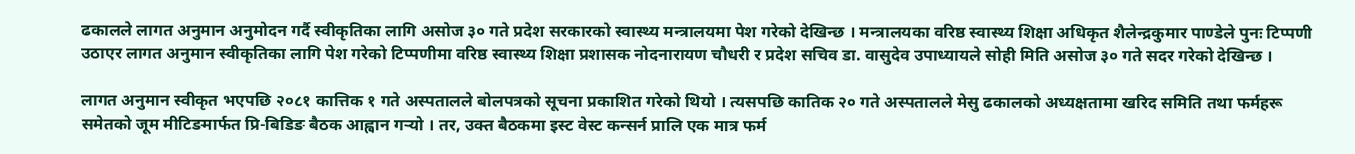ढकालले लागत अनुमान अनुमोदन गर्दै स्वीकृतिका लागि असोज ३० गते प्रदेश सरकारको स्वास्थ्य मन्त्रालयमा पेश गरेको देखिन्छ । मन्त्रालयका वरिष्ठ स्वास्थ्य शिक्षा अधिकृत शैलेन्द्रकुमार पाण्डेले पुनः टिप्पणी उठाएर लागत अनुमान स्वीकृतिका लागि पेश गरेको टिप्पणीमा वरिष्ठ स्वास्थ्य शिक्षा प्रशासक नोदनारायण चौधरी र प्रदेश सचिव डा. वासुदेव उपाध्यायले सोही मिति असोज ३० गते सदर गरेको देखिन्छ ।

लागत अनुमान स्वीकृत भएपछि २०८१ कात्तिक १ गते अस्पतालले बोलपत्रको सूचना प्रकाशित गरेको थियो । त्यसपछि कातिक २० गते अस्पतालले मेसु ढकालको अध्यक्षतामा खरिद समिति तथा फर्महरू समेतको जूम मीटिङमार्फत प्रि-बिडिङ बैठक आह्वान गर्‍यो । तर, उक्त बैठकमा इस्ट वेस्ट कन्सर्न प्रालि एक मात्र फर्म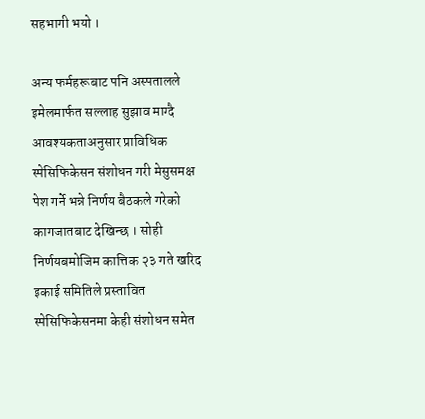सहभागी भयो ।

अन्य फर्महरूबाट पनि अस्पतालले इमेलमार्फत सल्लाह सुझाव माग्दै आवश्यकताअनुसार प्राविधिक स्पेसिफिकेसन संशोधन गरी मेसुसमक्ष पेश गर्ने भन्ने निर्णय बैठकले गरेको कागजातबाट देखिन्छ । सोही निर्णयबमोजिम कात्तिक २३ गते खरिद इकाई समितिले प्रस्तावित स्पेसिफिकेसनमा केही संशोधन समेत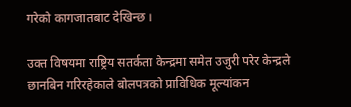गरेको कागजातबाट देखिन्छ ।

उक्त विषयमा राष्ट्रिय सतर्कता केन्द्रमा समेत उजुरी परेर केन्द्रले छानबिन गरिरहेकाले बोलपत्रको प्राविधिक मूल्यांकन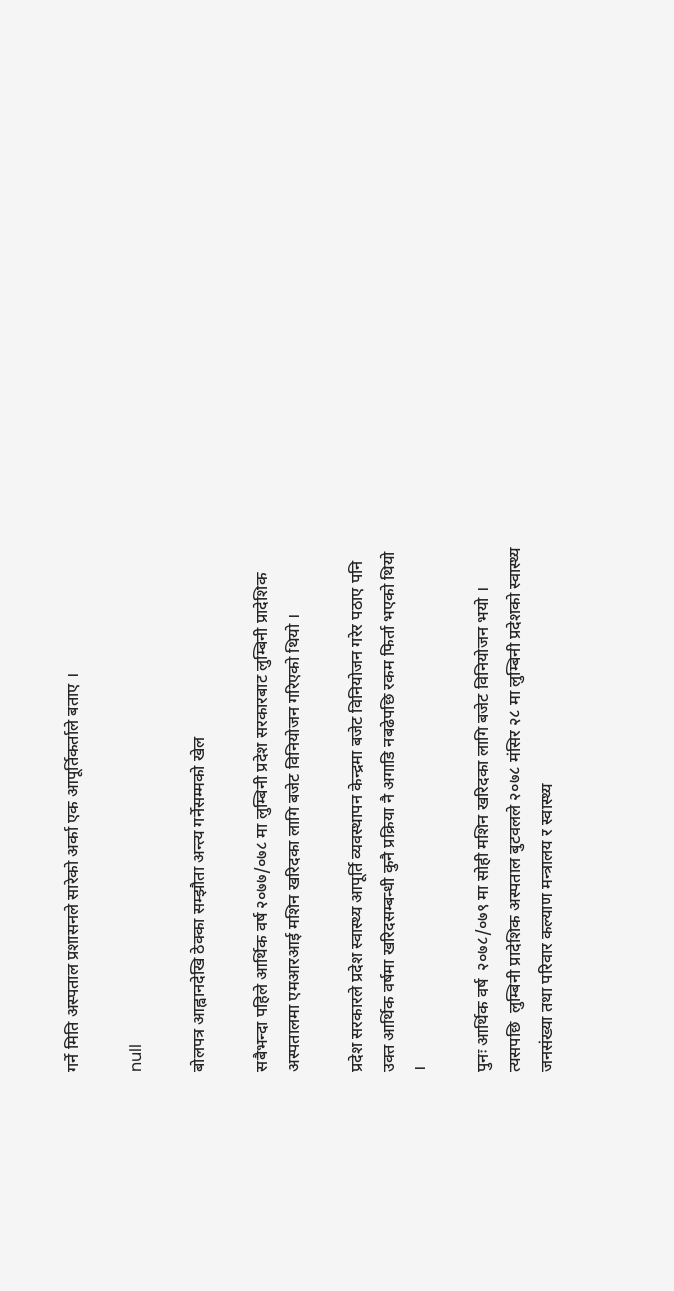गर्ने मिति अस्पताल प्रशासनले सारेको अर्का एक आपूर्तिकर्ताले बताए ।

null

बोलपत्र आह्वानदेखि ठेक्का सम्झौता अन्त्य गर्नेसम्मको खेल

सबैभन्दा पहिले आर्थिक वर्ष २०७७/०७८ मा लुम्बिनी प्रदेश सरकारबाट लुम्बिनी प्रादेशिक अस्पतालमा एमआरआई मशिन खरिदका लागि बजेट विनियोजन गरिएको थियो ।

प्रदेश सरकारले प्रदेश स्वास्थ्य आपूर्ति व्यवस्थापन केन्द्रमा बजेट विनियोजन गरेर पठाए पनि उक्त आर्थिक वर्षमा खरिदसम्बन्धी कुनै प्रक्रिया नै अगाडि नबढेपछि रकम फिर्ता भएको थियो ।

पुनः आर्थिक वर्ष  २०७८/०७९ मा सोही मशिन खरिदका लागि बजेट विनियोजन भयो । त्यसपछि  लुम्बिनी प्रादेशिक अस्पताल बुटवलले २०७८ मंसिर २८ मा लुम्बिनी प्रदेशको स्वास्थ्य जनसंख्या तथा परिवार कल्याण मन्त्रालय र स्वास्थ्य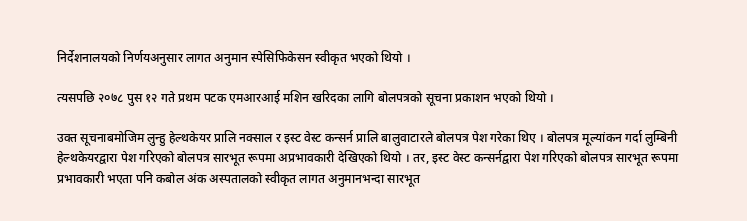निर्देशनालयको निर्णयअनुसार लागत अनुमान स्पेसिफिकेसन स्वीकृत भएको थियो ।

त्यसपछि २०७८ पुस १२ गते प्रथम पटक एमआरआई मशिन खरिदका लागि बोलपत्रको सूचना प्रकाशन भएको थियो ।

उक्त सूचनाबमोजिम लुन्हु हेल्थकेयर प्रालि नक्साल र इस्ट वेस्ट कन्सर्न प्रालि बालुवाटारले बोलपत्र पेश गरेका थिए । बोलपत्र मूल्यांकन गर्दा लुम्बिनी हेल्थकेयरद्वारा पेश गरिए‌को बोलपत्र सारभूत रूपमा अप्रभावकारी देखिएको थियो । तर, इस्ट वेस्ट कन्सर्नद्वारा पेश गरिएको बोलपत्र सारभूत रूपमा प्रभावकारी भएता पनि कबोल अंक अस्पतालको स्वीकृत लागत अनुमानभन्दा सारभूत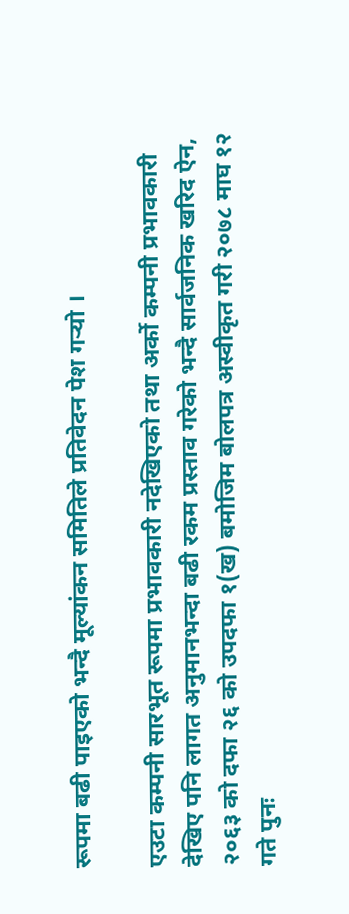रूपमा बढी पाइएको भन्दै मूल्यांकन समितिले प्रतिवेदन पेश गर्‍यो ।

एउटा कम्पनी सारभूत रूपमा प्रभावकारी नदेखिएको तथा अर्को कम्पनी प्रभावकारी देखिए पनि लागत अनुमानभन्दा बढी रकम प्रस्ताव गरेको भन्दै सार्वजनिक खरिद ऐन, २०६३ को दफा २६ को उपदफा १(ख) बमोजिम बोलपत्र अस्वीकृत गरी २०७८ माघ १२ गते पुनः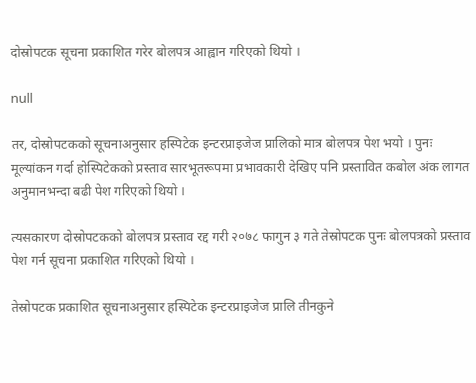दोस्रोपटक सूचना प्रकाशित गरेर बोलपत्र आह्वान गरिएको थियो ।

null

तर, दोस्रोपटकको सूचनाअनुसार हस्पिटेक इन्टरप्राइजेज प्रालिको मात्र बोलपत्र पेश भयो । पुनः मूल्यांकन गर्दा होस्पिटेकको प्रस्ताव सारभूतरूपमा प्रभावकारी देखिए पनि प्रस्तावित कबोल अंक लागत अनुमानभन्दा बढी पेश गरिएको थियो ।

त्यसकारण दोस्रोपटकको बोलपत्र प्रस्ताव रद्द गरी २०७८ फागुन ३ गते तेस्रोपटक पुनः बोलपत्रको प्रस्ताव पेश गर्न सूचना प्रकाशित गरिएको थियो ।

तेस्रोपटक प्रकाशित सूचनाअनुसार हस्पिटेक इन्टरप्राइजेज प्रालि तीनकुने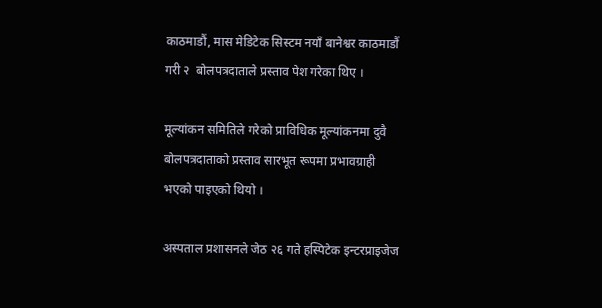काठमाडौं, मास मेडिटेक सिस्टम नयाँ बानेश्वर काठमाडौं गरी २  बोलपत्रदाताले प्रस्ताव पेश गरेका थिए ।

मूल्यांकन समितिले गरेको प्राविधिक मूल्यांकनमा दुवै बोलपत्रदाताको प्रस्ताव सारभूत रूपमा प्रभावग्राही भए‌को पाइएको थियो ।

अस्पताल प्रशासनले जेठ २६ गते हस्पिटेक इन्टरप्राइजेज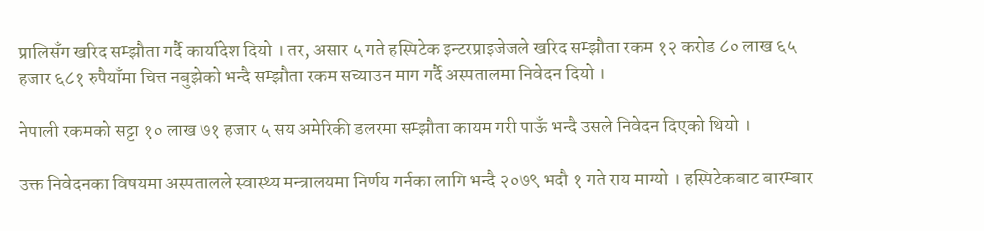प्रालिसँग खरिद सम्झौता गर्दै कार्यादेश दियो । तर, असार ५ गते हस्पिटेक इन्टरप्राइजेजले खरिद सम्झौता रकम १२ करोड ८० लाख ६५ हजार ६८१ रुपैयाँमा चित्त नबुझेको भन्दै सम्झौता रकम सच्याउन माग गर्दै अस्पतालमा निवेदन दियो ।

नेपाली रकमको सट्टा १० लाख ७१ हजार ५ सय अमेरिकी डलरमा सम्झौता कायम गरी पाऊँ भन्दै उसले निवेदन दिएको थियो ।

उक्त निवेदनका विषयमा अस्पतालले स्वास्थ्य मन्त्रालयमा निर्णय गर्नका लागि भन्दै २०७९ भदौ १ गते राय माग्यो । हस्पिटेकबाट बारम्बार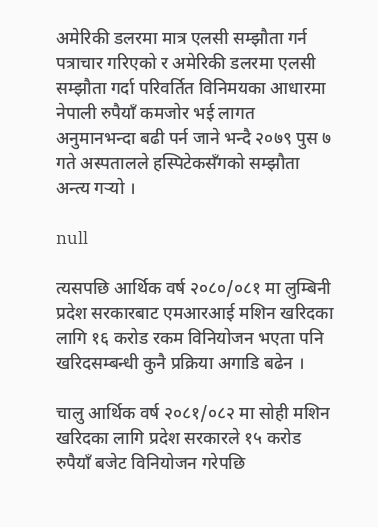अमेरिकी डलरमा मात्र एलसी सम्झौता गर्न पत्राचार गरिएको र अमेरिकी डलरमा एलसी सम्झौता गर्दा परिवर्तित विनिमयका आधारमा नेपाली रुपैयाँ कमजोर भई लागत अनुमानभन्दा बढी पर्न जाने भन्दै २०७९ पुस ७ गते अस्पतालले हस्पिटेकसँगको सम्झौता अन्त्य गर्‍यो ।

null

त्यसपछि आर्थिक वर्ष २०८०/०८१ मा लुम्बिनी प्रदेश सरकारबाट एमआरआई मशिन खरिदका लागि १६ करोड रकम विनियोजन भएता पनि खरिदसम्बन्धी कुनै प्रक्रिया अगाडि बढेन ।

चालु आर्थिक वर्ष २०८१/०८२ मा सोही मशिन खरिदका लागि प्रदेश सरकारले १५ करोड रुपैयाँ बजेट विनियोजन गरेपछि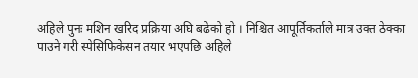अहिले पुनः मशिन खरिद प्रक्रिया अघि बढेको हो । निश्चित आपूर्तिकर्ताले मात्र उक्त ठेक्का पाउने गरी स्पेसिफिकेसन तयार भएपछि अहिले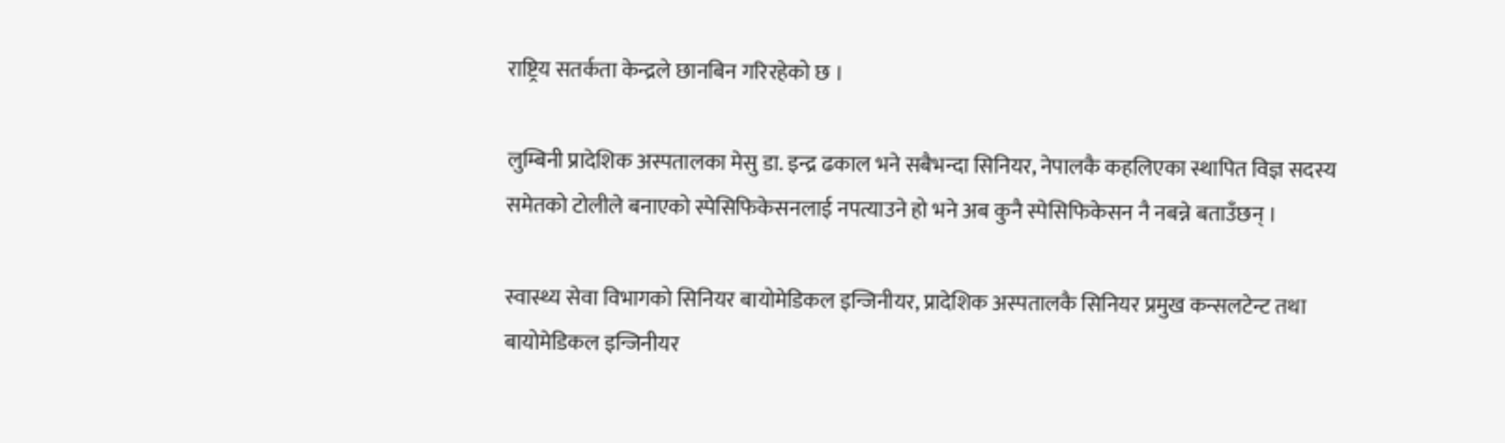राष्ट्रिय सतर्कता केन्द्रले छानबिन गरिरहेको छ ।

लुम्बिनी प्रादेशिक अस्पतालका मेसु डा. इन्द्र ढकाल भने सबैभन्दा सिनियर, नेपालकै कहलिएका स्थापित विज्ञ सदस्य समेतको टोलीले बनाएको स्पेसिफिकेसनलाई नपत्याउने हो भने अब कुनै स्पेसिफिकेसन नै नबन्ने बताउँछन् ।

स्वास्थ्य सेवा विभागको सिनियर बायोमेडिकल इन्जिनीयर, प्रादेशिक अस्पतालकै सिनियर प्रमुख कन्सलटेन्ट तथा बायोमेडिकल इन्जिनीयर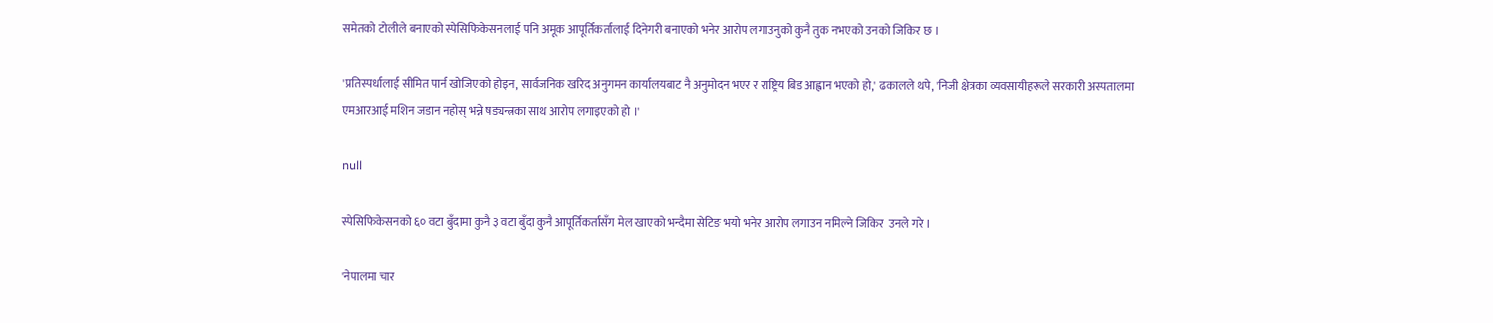समेतको टोलीले बनाएको स्पेसिफिकेसनलाई पनि अमूक आपूर्तिकर्तालाई दिनेगरी बनाएको भनेर आरोप लगाउनुको कुनै तुक नभएको उनको जिकिर छ ।

'प्रतिस्पर्धालाई सीमित पार्न खोजिएको होइन, सार्वजनिक खरिद अनुगमन कार्यालयबाट नै अनुमोदन भएर र राष्ट्रिय बिड आह्वान भएको हो,' ढकालले थपे, 'निजी क्षेत्रका व्यवसायीहरूले सरकारी अस्पतालमा एमआरआई मशिन जडान नहोस् भन्ने षड्यन्त्रका साथ आरोप लगाइएको हो ।'

null

स्पेसिफिकेसनको ६० वटा बुँदामा कुनै ३ वटा बुँदा कुनै आपूर्तिकर्तासँग मेल खाएको भन्दैमा सेटिङ भयो भनेर आरोप लगाउन नमिल्ने जिकिर  उनले गरे ।

'नेपालमा चार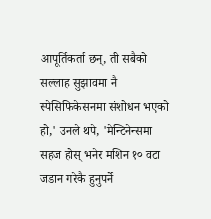आपूर्तिकर्ता छन्, ती सबैको सल्लाह सुझावमा नै स्पेसिफिकेसनमा संशोधन भएको हो,' उनले थपे, 'मेन्टिनेन्समा सहज होस् भनेर मशिन १० वटा जडान गरेकै हुनुपर्ने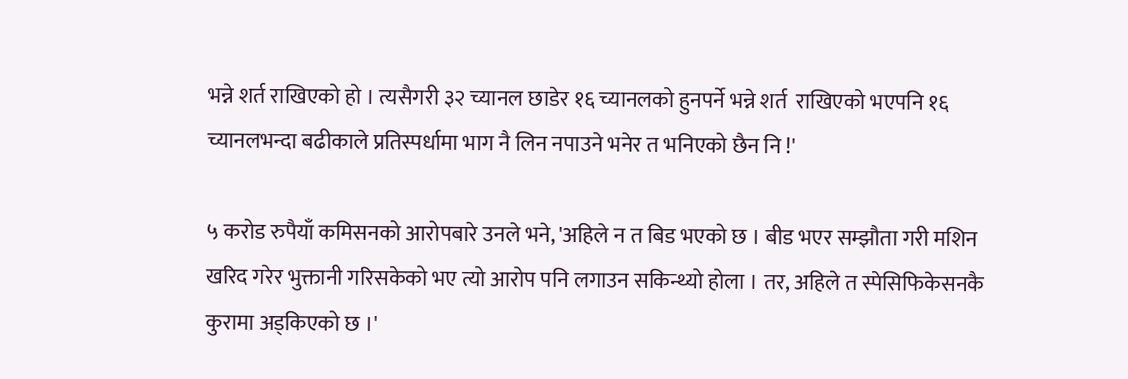भन्ने शर्त राखिएको हो । त्यसैगरी ३२ च्यानल छाडेर १६ च्यानलको हुनपर्ने भन्ने शर्त  राखिएको भएपनि १६ च्यानलभन्दा बढीकाले प्रतिस्पर्धामा भाग नै लिन नपाउने भनेर त भनिएको छैन नि !'

५ करोड रुपैयाँ कमिसनको आरोपबारे उनले भने, 'अहिले न त बिड भएको छ । बीड भएर सम्झौता गरी मशिन खरिद गरेर भुक्तानी गरिसकेको भए त्यो आरोप पनि लगाउन सकिन्थ्यो होला । तर, अहिले त स्पेसिफिकेसनकै कुरामा अड्किएको छ ।'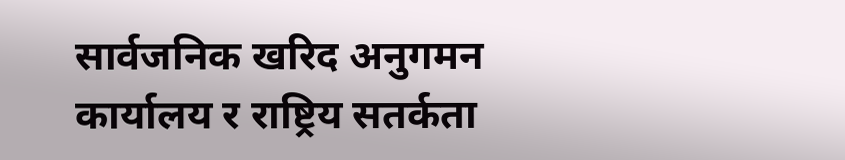सार्वजनिक खरिद अनुगमन कार्यालय र राष्ट्रिय सतर्कता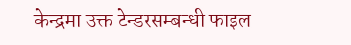केन्द्रमा उक्त टेन्डरसम्बन्धी फाइल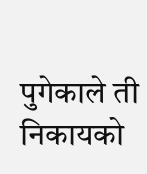पुगेकाले ती निकायको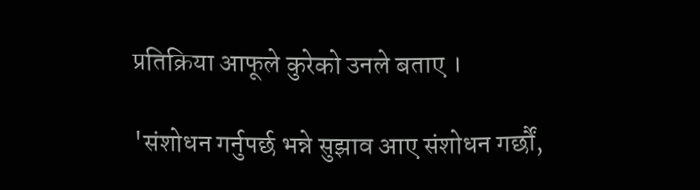प्रतिक्रिया आफूले कुरेको उनले बताए ।

'संशोधन गर्नुपर्छ भन्ने सुझाव आए संशोधन गर्छौं,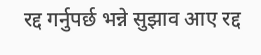रद्द गर्नुपर्छ भन्ने सुझाव आए रद्द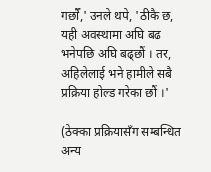गर्छौं,' उनले थपे, 'ठीकै छ, यही अवस्थामा अघि बढ भनेपछि अघि बढ्छौं । तर, अहिलेलाई भने हामीले सबै प्रक्रिया होल्ड गरेका छौं ।'

(ठेक्का प्रक्रियासँग सम्बन्धित अन्य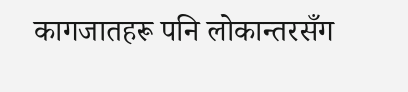कागजातहरू पनि लोकान्तरसँग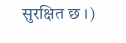सुरक्षित छ ।)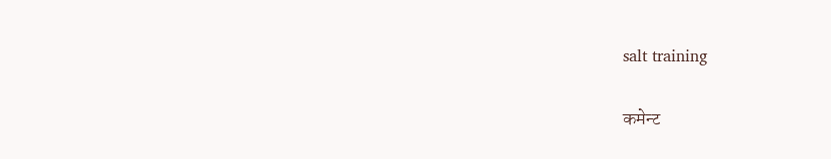salt training

कमेन्ट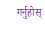गर्नुहोस्